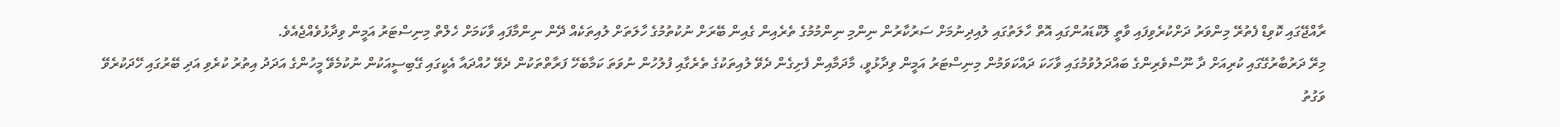ރާއްޖޭގައި ކޮވިޑް ފެތުރޭ މިންވަރު ދަށްކުރެވިފައި ވާތީ ލޮކްޑައުންގައި އޮތް ހާލަތުގައި ލުއިދިނުމަށް ސަރުކާރުން ނިންމި ނިންމުމުގެ ތެރެއިން ގެއިން ބޭރަށް ނުކުތުމުގެ ހާލަތަށް ލުއިތަކެއް ދޭން ނިންމާފައި ވާކަމަށް ހެލްތް މިނިސްޓަރު އަމީން ވިދާޅުވެއްޖެއެވެ.
މިރޭ ދަރުބާރުގޭގައި ކުރިއަށް ދާ ނޫސްވެރިންގެ ބައްދަލުވުމުގައި ވާހަކަ ދައްކަވަމުން މިނިސްޓަރު އަމީން ވިދާޅުވީ، މާދަމާއިން ފެށިގެން ދެވޭ ލުއިތަކުގެ ތެރެގާއި ފުލުހުން ނުވަތަ ކަމާބެހޭ ފަރާތްތަކުން ދެވޭ ހުއްދައާ އެކީގައި ގޭބިސީއަކުން ނުކުމެވޭ މީހުންގެ އަދަދު އިތުރު ކުރެވި އަދި ބޭރުގައި ހޭދަކުރެވޭ ވަގުތު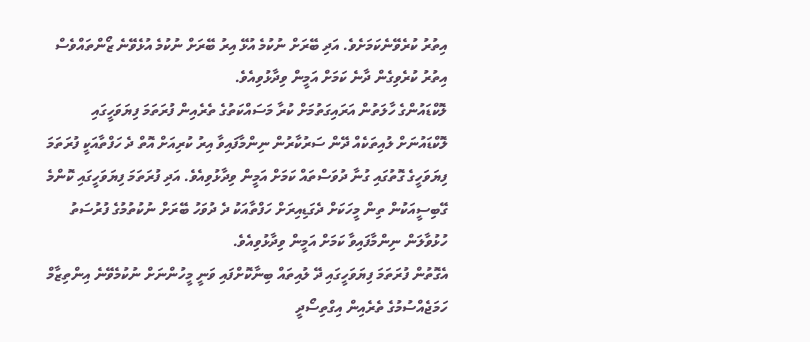އިތުރު ކުރެވޭނެކަމަށެވެ. އަދި ބޭރަށް ނުކުމެ އުޅޭ އިރު ބޭރަށް ނުކުމެ އުޅެވޭނެ ޒޯންތައްވެސް އިތުރު ކުރެވިގެން ދާނެ ކަމަށް އަމީން ވިދާޅުވިއެވެ.
ލޮކްޑައުންގެ ހާލަތުން އަރައިގަތުމަށް ކުރާ މަސައްކަތުގެ ތެރެއިން ފުރަތަމަ ފިޔަވަހީގައި ލޮކްޑައުނަށް ލުއިތަކެއް ދޭން ސަރުކާރުން ނިންމާފައިވާ އިރު ކުރިއަށް އޮތް ދެ ހަފްތާއަކީ ފުރަތަމަ ފިޔަވަހީގެ ގޮތުގައި ގުނާ ދުވަސްތައް ކަމަށް އަމީން ވިދާޅުވިއެވެ. އަދި ފުރަތަމަ ފިޔަވަހީގައި ކޮންމެ ގޭބިސީއަކުން ތިން މީހަކަށް ދެގަޑިއިރަށް ހަފްތާއަކު ދެ ދުވަހު ބޭރަށް ނުކުތުމުގެ ފުރުސަތު ހުޅުވާލަން ނިންމާފައިވާ ކަމަށް އަމީން ވިދާޅުވިއެވެ.
އެގޮތުން ފުރަތަމަ ފިޔަވަހީގައި ދޭ ލުއިތައް ބިނާކޮށްފައި ވަނީ މީހުންނަށް ނުކުމެވޭނެ އިންތިޒާމް ހަމަޖެއްސުމުގެ ތެރެއިން އިގްތިސޯދީ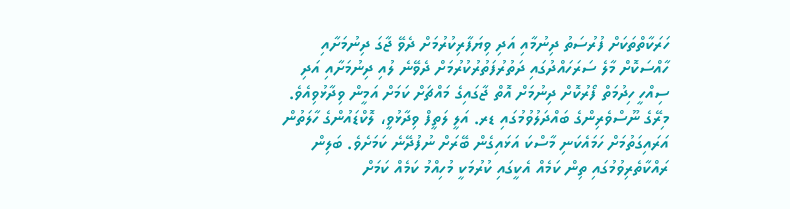ހަރަކާތްތަކަށް ފުރުސަތު ދިނުމާއި އަދި ވިޔަފާރިކުރުމަށް ދެވޭ ޖާގަ ދިނުމަށާއި ހާއްސަކޮށް މާލެ ސަރަހައްދުގައި ދަތުރުފަތުރުކުރުމަށް ދެވޭނެ ލުއި ދިނުމަށާއި އަދި ސިއްހީ ހިދުމަތް ފޯރުކޮށް ދިނުމަށް އޮތް ޖާގައިގެ މައްޗަށް ކަމަށް އަމީން ވިދާޅުވިއެވެ.
މިރޭގެ ނޫސްވެރިންގެ ބައްދަލުވުމުގައި ޑރ. އަލީ ލަތީފް ވިދާޅުވީ، ލޮކްޑައުންގެ ހާލަތުން އަރައިގަތުމަށް ހަމައެކަނި މާސްކަ އަޅައިގެން ބޭރަށް ނުފުދޭނެ ކަމަށެވެ. ބަލިން ރައްކާތެރިވުމުގައި ތިން ކަމެއް އެކީގައި ކުރުމަކީ މުހިއްމު ކަމެއް ކަމަށް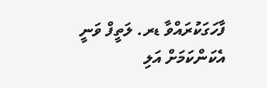ފާހަގަކުރައްވާ ޑރ. ލަތީފް ވަނީ އެކަންކަމަށް އަލި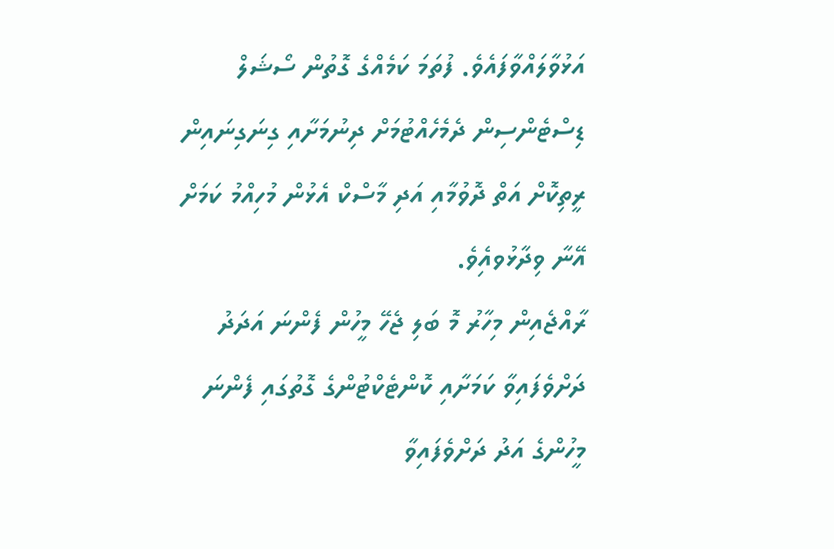އަޅުވާލައްވާފައެވެ. ފުތަމަ ކަމެއްގެ ގޮތުން ސޯޝަލް ޑިސްޓެންސިން ދެމެހެއްޓުމަށް ދިނުމަށާއި ގިނަގިނައިން ރީތިކޮށް އަތް ދޮވުމާއި އަދި މާސްކް އެޅުން މުހިއްމު ކަމަށް އޭނާ ވިދާޅުވއިެވެ.
ރާއްޖެއިން މިހާރު މޮ ބަލި ޖެހޭ މީހުން ފެންނަ އަދަދު ދަށްވެފައިވާ ކަމަށާއި ކޮންޓެކްޓުންގެ ގޮތުގައި ފެންނަ މީހުންގެ އަދު ދަށްވެފައިވާ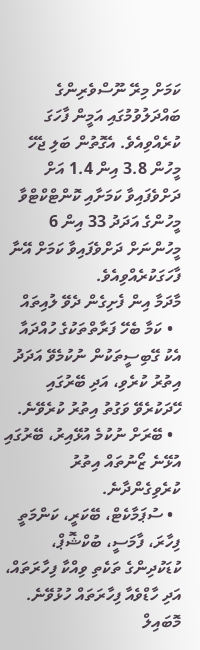ކަމަށް މިރޭ ނޫސްވެރިންގެ ބައްދަލުވުމުގައި އަމީން ފާހަގަ ކުރެއްވިއެވެ. އެގޮތުން ބަލި ޖެހޭ މީހުން 3.8 އިން 1.4 އަށް ދަށްވެފައިވާ ކަމަށާއި ކޮންޓްކްޓްވާ މީހުންގެ އަދަދު 33 އިން 6 މީހުންނަށް ދަށްވެފައިވާ ކަމަށް އޭނާ ފާހަގަކުރެއްވިއެވެ.
މާދަމާ އިން ފެށިގެން ދެވޭ ލުއިތައް
  • ކަމާ ބެހޭ ފަރާތްތަކުގެ ހުއްދައާ އެކު ގޭބިސީތަކުން ނުކުމެވޭ އަދަދު އިތުރު ކުރެވި، އަދި ބޭރުގައި ހޭދަކުރެވޭ ވަގުތު އިތުރު ކުރެވޭނެ.
  • ބޭރަށް ނުކުމެ އުޅޭއިރު، ބޭރުގައި އުޅޭނެ ޒޯނުތައް އިތުރު ކުރެވިގެންދާނެ.
  • ސުޕަމާކެޓް، ބޭކަރީ، ކަންމަތީ ފިހާރަ، ފާމަސީ، ބުކްޝޮޕް، ކުޑަކުދިންގެ ތަކެތި ވިއްކާ ފިހާރަތައް، އަދި ހާޑްވެއާ ފިހާރަތައް ހުޅުވޭނެ. މޮބައިލް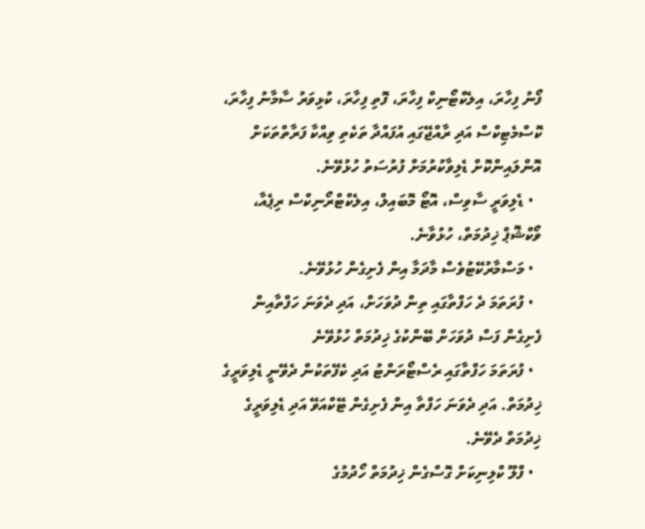ފޯނު ފިހާރަ، އިލެކްޓޯނިކް ފިހާރަ، ފޮތި ފިހާރަ، ކުޅިވަރު ސާމާނު ފިހާރަ، ކޮސްމެޓިކްސް އަދި ރާއްޖޭގައި އުފައްދާ ތަކެތި ވިއްކާ ފަރާތްތަކަށް އޮންލައިންކޮށް ޑެލިވާކުރުމަށް ފުރުސަތު ހުޅުވޭނެ.
  • ޑެލިވަރީ ސާވިސް، އޮޓޯ މޮބައިލް، އިލެކްޓްރޯނިކްސް ރިޕެއާ، ވޯކްޝޮޕް ޚިދުމަތް، ހުޅުވާނެ.
  • މަސްމާރުކޭޓުވެސް މާދަމާ އިން ފެށިގެން ހުޅުވޭނެ.
  • ފުރަތަމަ ދެ ހަފްތާގައި ތިން ދުވަހަށް، އަދި ދެވަނަ ހަފްތާއިން ފެށިގެން ފަސް ދުވަހަށް ބޭންކުގެ ޚިދުމަތް ހުޅުވޭނެ
  • ފުރަތަމަ ހަފްތާގައި ރެސްޓޯރަންޓު އަދި ކެފޭތަކުން ދެވޭނީ ޑެލިވަރީގެ ޚިދުމަތް. އަދި ދެވަނަ ހަފްތާ އިން ފެށިގެން ޓޭކްއަވޭ އަދި ޑެލިވަރީގެ ޚިދުމަތް ދެވޭނެ.
  • ފްލޫ ކްލިނިކަށް ގޮސްގެން ޚިދުމަތް ހޯދުމުގެ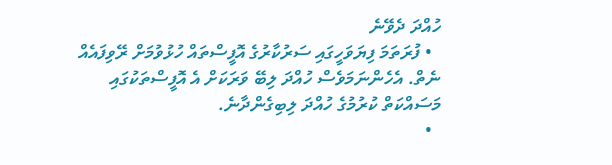ހުއްދަ ދެވޭނެ
  • ފުރަތަމަ ފިޔަވަހީގައި ސަރުކާރުގެ އޮފީސްތައް ހުޅުވުމަށް ރޭވިފައެއް ނެތް. އެހެންނަމަވެސް ހުއްދަ ލިބޭ ވަރަކަށް އެ އޮފީސްތަކުގައި މަސައްކަތް ކުރުމުގެ ހުއްދަ ލިބިގެންދާނެ.
  •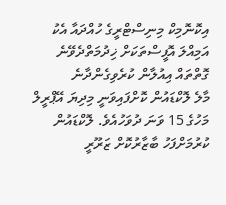އިކޮނޮމިކް މިނިސްޓްރީގެ ހުއްދައާ އެކު އަމިއްލަ އޮފީސްތަކަށް ޚިދުމަތްދެވޭނެ ގޮތްތައް އިއުލާން ކުރެވިގެންދާނެ
މާލެ ލޮކްޑައުން ކޮށްފައިވަނީ މިދިޔަ އޭޕްރީލް މަހުގެ 15 ވަނަ ދުވަހުއެވެ. ލޮކްޑައުން ކުރުމަށްފަހު ބާޒާރުކޮށް ޒަރޫރީ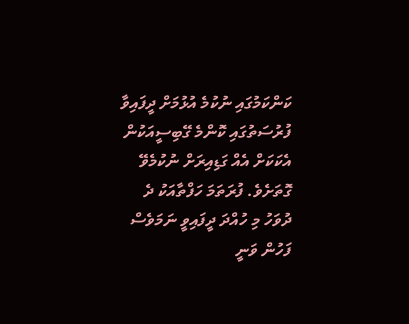ކަންކަމުގައި ނުކުމެ އުޅުމަށް ދީފައިވާ ފުރުސަތުގައި ކޮންމެ ގޭބިސީއަކުން އެކަކަށް އެއް ގަޑިއިރަށް ނުކުމެވޭ ގޮތަށެވެ. ފުރަތަމަ ހަފްތާއަކު ދެ ދުވަހު މި ހުއްދަ ދީފައިވީ ނަމަވެސް ފަހުން ވަނީ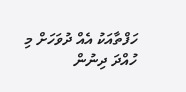ހަފްތާއަކު އެއް ދުވަހަށް މި ހުއްދަ ދިނުން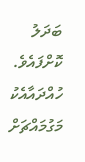ބަދަލު ކޮށްފައެވެ. ހުއްދައާއެކު މަގުމައްޗަށް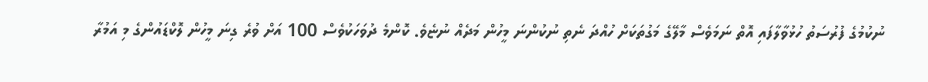ނުކުމުގެ ފުރުސަތު ހުޅުވާލާފައި އޮތް ނަމަވެސް މާލޭގެ މަގުތަކަށް ހުއްދަ ނެތި ނުކުންނަ މީހުން މަދެއް ނުޏެވެ. ކޮންމެ ދުވަހަކުވެސް 100 އަށް ވުރެ ގިނަ މީހުން ލޮކްޑައުންގެ މި އަމުރާ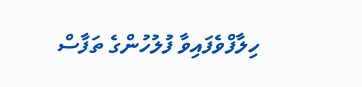ހިލާފްވެފައިވާ ފުލުހުންގެ ތަފާސް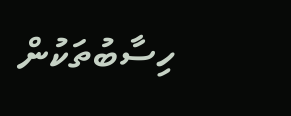ހިސާބުތަކުން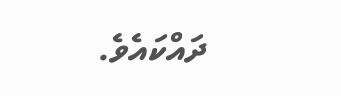ދައްކައެވެ.